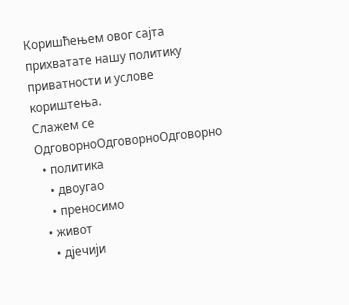Коришћењем овог сајта прихватате нашу политику приватности и услове кориштења.
Слажем се
ОдговорноОдговорноОдговорно
  • политика
    • двоугао
    • преносимо
  • живот
    • дјечији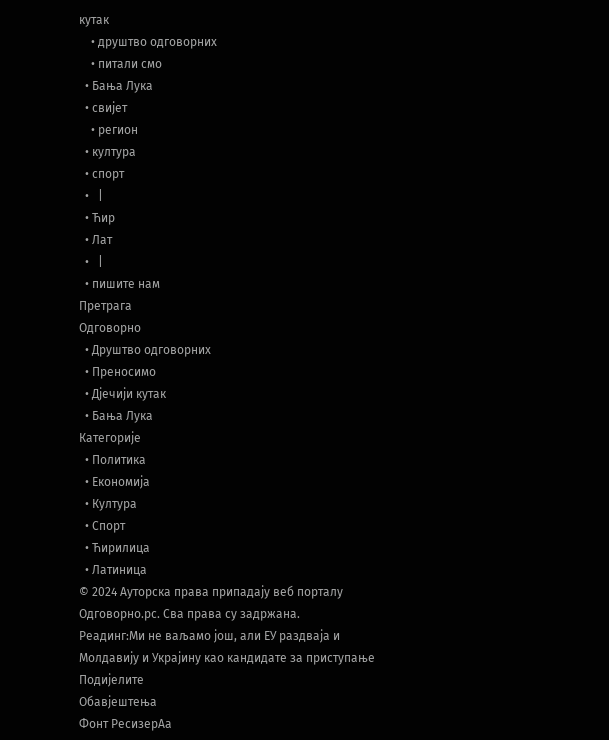кутак
    • друштво одговорних
    • питали смо
  • Бања Лука
  • свијет
    • регион
  • култура
  • спорт
  •   |
  • Ћир
  • Лат
  •   |
  • пишите нам
Претрага
Одговорно
  • Друштво одговорних
  • Преносимо
  • Дјечији кутак
  • Бања Лука
Категорије
  • Политика
  • Економија
  • Култура
  • Спорт
  • Ћирилица
  • Латиница
© 2024 Ауторска права припадају веб порталу Одговорно.рс. Сва права су задржана.
Реадинг:Ми не ваљамо још, али ЕУ раздваја и Молдавију и Украјину као кандидате за приступање
Подијелите
Обавјештења
Фонт РесизерАа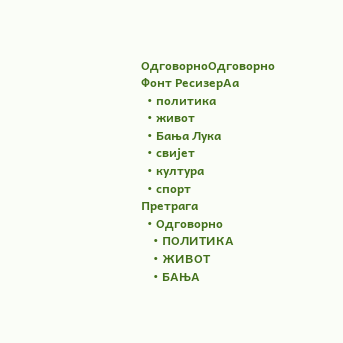ОдговорноОдговорно
Фонт РесизерАа
  • политика
  • живот
  • Бања Лука
  • свијет
  • култура
  • спорт
Претрага
  • Одговорно
    • ПОЛИТИКА
    • ЖИВОТ
    • БАЊА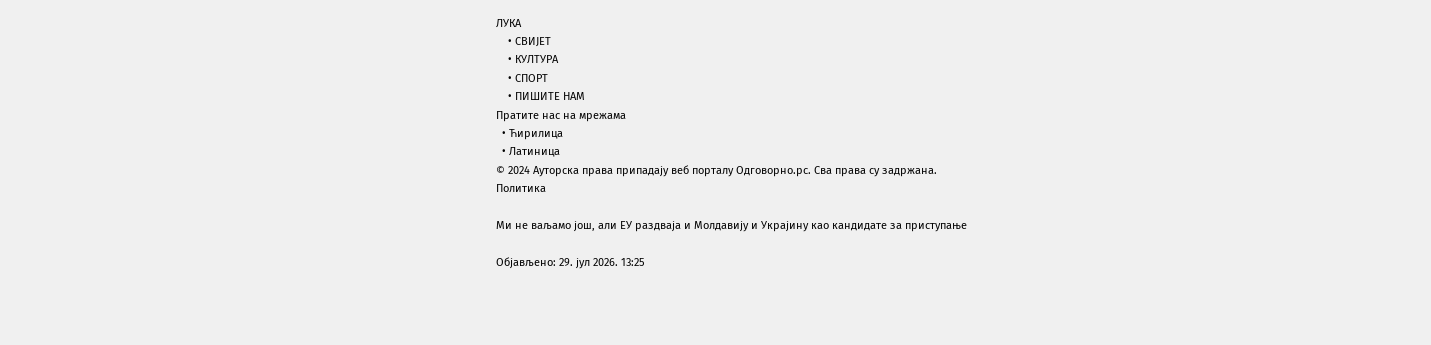ЛУКА
    • СВИЈЕТ
    • КУЛТУРА
    • СПОРТ
    • ПИШИТЕ НАМ
Пратите нас на мрежама
  • Ћирилица
  • Латиница
© 2024 Ауторска права припадају веб порталу Одговорно.рс. Сва права су задржана.
Политика

Ми не ваљамо још, али ЕУ раздваја и Молдавију и Украјину као кандидате за приступање

Објављено: 29. јул 2026. 13:25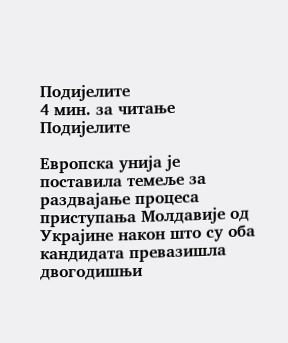Подијелите
4 мин. за читање
Подијелите

Европска унија је поставила темеље за раздвајање процеса приступања Молдавије од Украјине након што су оба кандидата превазишла двогодишњи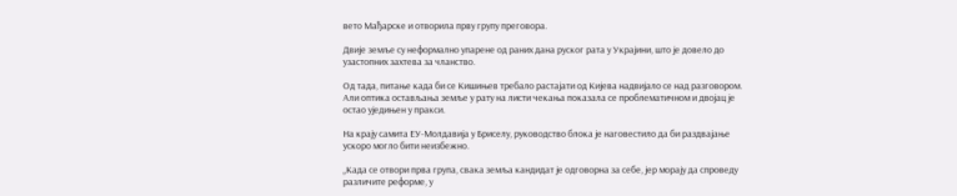вето Мађарске и отворила прву групу преговора.

Двије земље су неформално упарене од раних дана руског рата у Украјини, што је довело до узастопних захтева за чланство.

Од тада, питање када би се Кишињев требало растајати од Кијева надвијало се над разговором. Али оптика остављања земље у рату на листи чекања показала се проблематичном и двојац је остао уједињен у пракси.

На крају самита ЕУ-Молдавија у Бриселу, руководство блока је наговестило да би раздвајање ускоро могло бити неизбежно.

„Када се отвори прва група, свака земља кандидат је одговорна за себе, јер морају да спроведу различите реформе, у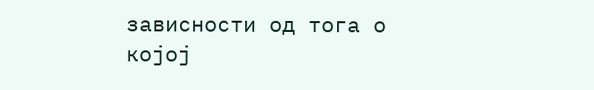зависности од тога о којој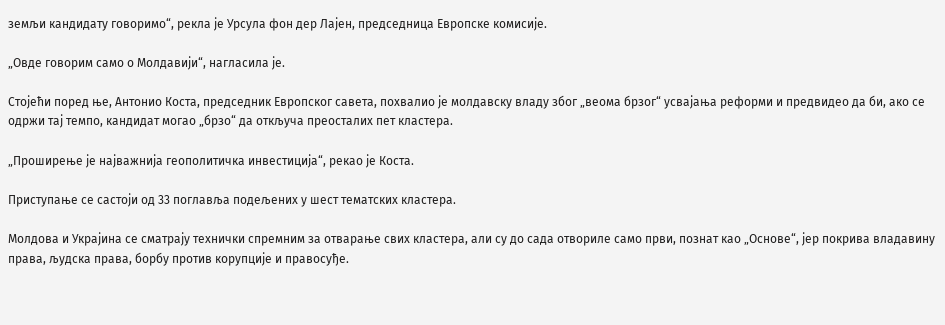земљи кандидату говоримо“, рекла је Урсула фон дер Лајен, председница Европске комисије.

„Овде говорим само о Молдавији“, нагласила је.

Стојећи поред ње, Антонио Коста, председник Европског савета, похвалио је молдавску владу због „веома брзог“ усвајања реформи и предвидео да би, ако се одржи тај темпо, кандидат могао „брзо“ да откључа преосталих пет кластера.

„Проширење је најважнија геополитичка инвестиција“, рекао је Коста.

Приступање се састоји од 33 поглавља подељених у шест тематских кластера.

Молдова и Украјина се сматрају технички спремним за отварање свих кластера, али су до сада отвориле само први, познат као „Основе“, јер покрива владавину права, људска права, борбу против корупције и правосуђе.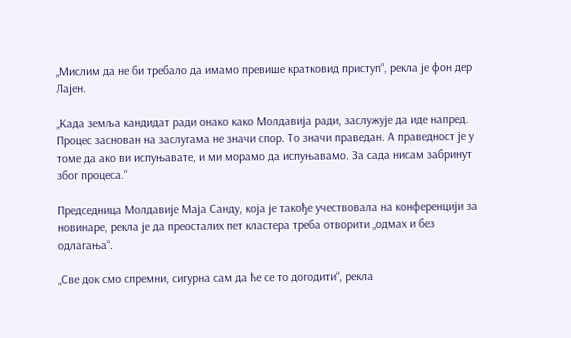„Мислим да не би требало да имамо превише кратковид приступ“, рекла је фон дер Лајен.

„Када земља кандидат ради онако како Молдавија ради, заслужује да иде напред. Процес заснован на заслугама не значи спор. То значи праведан. А праведност је у томе да ако ви испуњавате, и ми морамо да испуњавамо. За сада нисам забринут због процеса.“

Председница Молдавије Маја Санду, која је такође учествовала на конференцији за новинаре, рекла је да преосталих пет кластера треба отворити „одмах и без одлагања“.

„Све док смо спремни, сигурна сам да ће се то догодити“, рекла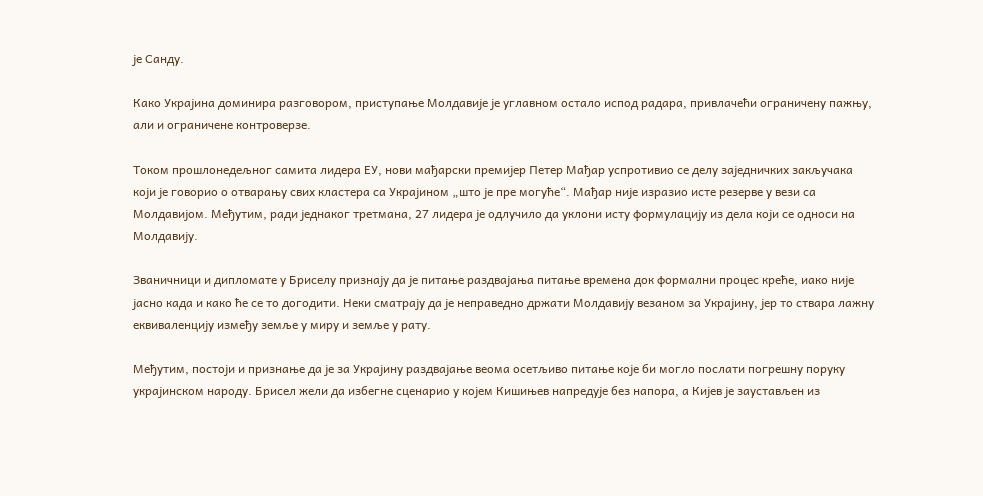је Санду.

Како Украјина доминира разговором, приступање Молдавије је углавном остало испод радара, привлачећи ограничену пажњу, али и ограничене контроверзе.

Током прошлонедељног самита лидера ЕУ, нови мађарски премијер Петер Мађар успротивио се делу заједничких закључака који је говорио о отварању свих кластера са Украјином „што је пре могуће“. Мађар није изразио исте резерве у вези са Молдавијом. Међутим, ради једнаког третмана, 27 лидера је одлучило да уклони исту формулацију из дела који се односи на Молдавију.

Званичници и дипломате у Бриселу признају да је питање раздвајања питање времена док формални процес креће, иако није јасно када и како ће се то догодити. Неки сматрају да је неправедно држати Молдавију везаном за Украјину, јер то ствара лажну еквиваленцију између земље у миру и земље у рату.

Међутим, постоји и признање да је за Украјину раздвајање веома осетљиво питање које би могло послати погрешну поруку украјинском народу. Брисел жели да избегне сценарио у којем Кишињев напредује без напора, а Кијев је заустављен из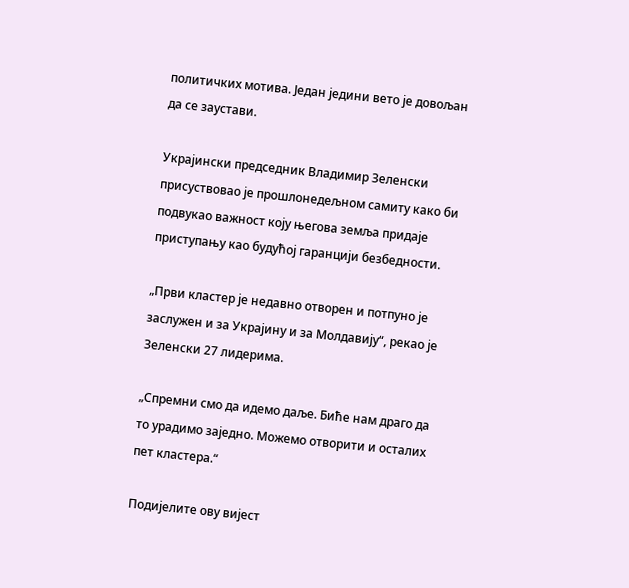политичких мотива. Један једини вето је довољан да се заустави.

Украјински председник Владимир Зеленски присуствовао је прошлонедељном самиту како би подвукао важност коју његова земља придаје приступању као будућој гаранцији безбедности.

„Први кластер је недавно отворен и потпуно је заслужен и за Украјину и за Молдавију“, рекао је Зеленски 27 лидерима.

„Спремни смо да идемо даље. Биће нам драго да то урадимо заједно. Можемо отворити и осталих пет кластера.“

Подијелите ову вијест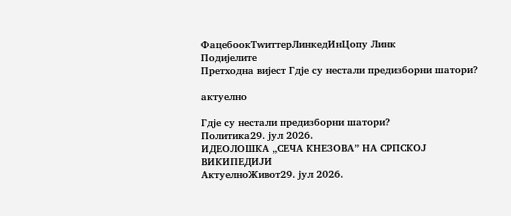ФацебоокТwиттерЛинкедИнЦопy Линк
Подијелите
Претходна вијест Гдје су нестали предизборни шатори?

актуелно

Гдје су нестали предизборни шатори?
Политика29. јул 2026.
ИДЕОЛОШКА „СЕЧА КНЕЗОВА” НА СРПСКОЈ ВИКИПЕДИЈИ
АктуелноЖивот29. јул 2026.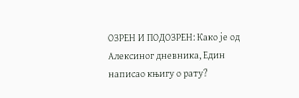ОЗРЕН И ПОДОЗРЕН: Како је од Алексиног дневника, Един написао књигу о рату?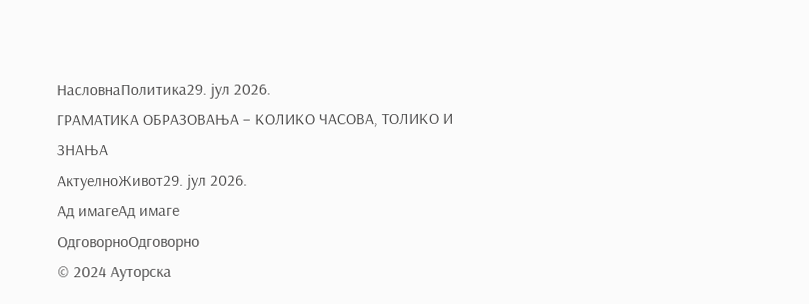НасловнаПолитика29. јул 2026.
ГРАМАТИКА ОБРАЗОВАЊА – КОЛИКО ЧАСОВА, ТОЛИКО И ЗНАЊА
АктуелноЖивот29. јул 2026.
Ад имагеАд имаге
ОдговорноОдговорно
© 2024 Ауторска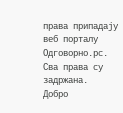права припадају веб порталу Одговорно.рс. Сва права су задржана.
Добро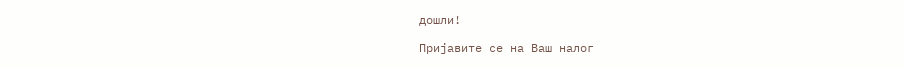дошли!

Пријавите се на Ваш налог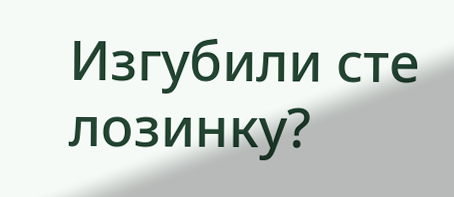Изгубили сте лозинку?